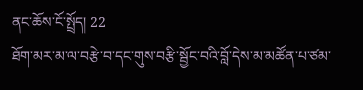ནང་ཆོས་ངོ་སྤྲོད། 22
ཐོག་མར་མ་ལ་བརྩེ་བ་དང་གུས་བརྩི་སྦྱོང་བའི་བློ་དེས་མ་མཚོན་པ་ཙམ་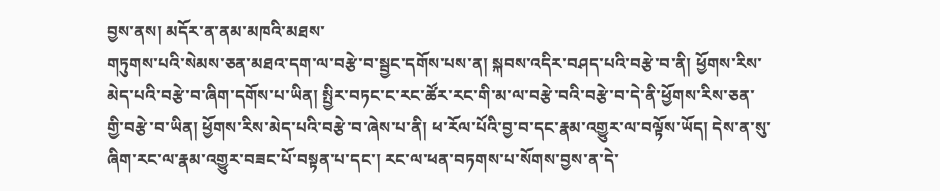བྱས་ནས། མདོར་ན་ནམ་མཁའི་མཐས་
གཏུགས་པའི་སེམས་ཅན་མཐའ་དག་ལ་བརྩེ་བ་སྦྱང་དགོས་པས་ན། སྐབས་འདིར་བཤད་པའི་བརྩེ་བ་ནི། ཕྱོགས་རིས་
མེད་པའི་བརྩེ་བ་ཞིག་དགོས་པ་ཡིན། སྤྱིར་བཏང་ང་རང་ཚོར་རང་གི་མ་ལ་བརྩེ་བའི་བརྩེ་བ་དེ་ནི་ཕྱོགས་རིས་ཅན་
གྱི་བརྩེ་བ་ཡིན། ཕྱོགས་རིས་མེད་པའི་བརྩེ་བ་ཞེས་པ་ནི། ཕ་རོལ་པོའི་བྱ་བ་དང་རྣམ་འགྱུར་ལ་བལྟོས་ཡོད། དེས་ན་སུ་
ཞིག་རང་ལ་རྣམ་འགྱུར་བཟང་པོ་བསྟན་པ་དང་། རང་ལ་ཕན་བཏགས་པ་སོགས་བྱས་ན་དེ་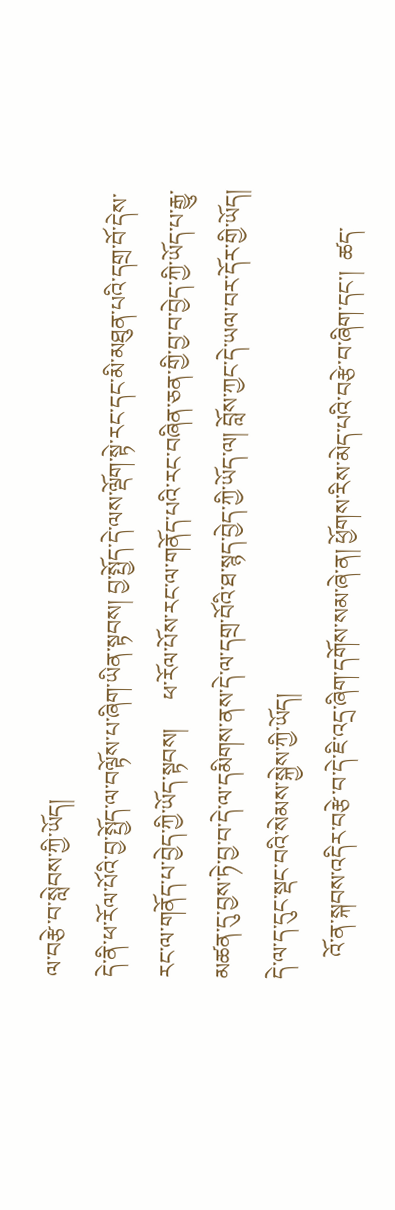ལ་བརྩེ་བ་སླེབས་ཀྱི་ཡོད།
དེ་ནི་ཕ་རོལ་པོའི་བྱ་སྤྱོད་ལ་བལྟོས་པ་ཞིག་ཡིན་སྟབས། བྱ་སྤྱོད་དེ་ལས་ལྡོག་སྟེ་རང་དང་མི་མཐུན་པའི་དགྲ་བོ་དེས་
རང་ལ་གནོད་པ་བྱེད་ཀྱི་ཡོད་སྟབས།     ཕ་རོལ་པོས་རང་ལ་གནོད་པའི་རང་བཞིན་ཅན་གྱི་བྱ་བ་བྱེད་ཀྱི་ཡོད་པ་རྒྱུ་
མཚན་དུ་བྱས་ཏེ་བྱ་བ་དེ་ལ་དམིགས་ནས་དེ་ལ་དགྲ་བོའི་ཐ་སྙད་བྱེད་ཀྱི་ཡོད་ལ། བློས་ཀྱང་དེ་ཡལ་བར་དོར་གྱི་ཡོད།
དེ་ལ་ད་དུང་སྡང་བའི་སེམས་སྐྱེས་ཀྱི་ཡོད།
    འོ་ན་སྐབས་འདིར་བརྩེ་བ་དེ་ཇི་འདྲ་ཞིག་དགོས་སམ་ཞེ་ན། ཕྱོགས་རིས་མེད་པའི་བརྩེ་བ་ཞིག་དང་།  ཚད་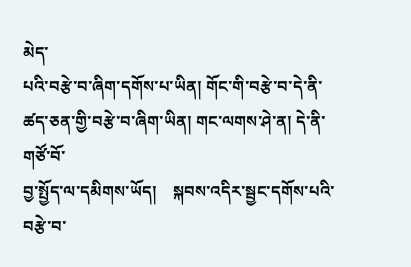མེད་
པའི་བརྩེ་བ་ཞིག་དགོས་པ་ཡིན། གོང་གི་བརྩེ་བ་དེ་ནི་ཚད་ཅན་གྱི་བརྩེ་བ་ཞིག་ཡིན། གང་ལགས་ཤེ་ན། དེ་ནི་གཙོ་བོ་
བྱ་སྤྱོད་ལ་དམིགས་ཡོད།    སྐབས་འདིར་སྦྱང་དགོས་པའི་བརྩེ་བ་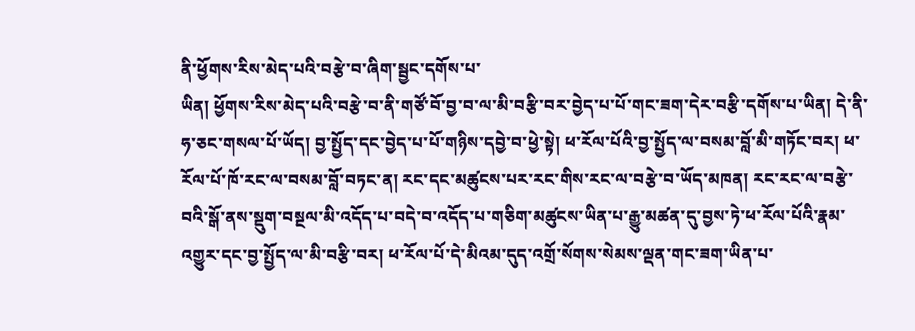ནི་ཕྱོགས་རིས་མེད་པའི་བརྩེ་བ་ཞིག་སྦྱང་དགོས་པ་
ཡིན། ཕྱོགས་རིས་མེད་པའི་བརྩེ་བ་ནི་གཙོ་བོ་བྱ་བ་ལ་མི་བརྩི་བར་བྱེད་པ་པོ་གང་ཟག་དེར་བརྩི་དགོས་པ་ཡིན། དེ་ནི་
ཧ་ཅང་གསལ་པོ་ཡོད། བྱ་སྤྱོད་དང་བྱེད་པ་པོ་གཉིས་དབྱེ་བ་ཕྱེ་སྟེ། ཕ་རོལ་པོའི་བྱ་སྤྱོད་ལ་བསམ་བློ་མི་གཏོང་བར། ཕ་
རོལ་པོ་ཁོ་རང་ལ་བསམ་བློ་བཏང་ན། རང་དང་མཚུངས་པར་རང་གིས་རང་ལ་བརྩེ་བ་ཡོད་མཁན། རང་རང་ལ་བརྩེ་
བའི་སྒོ་ནས་སྡུག་བསྔལ་མི་འདོད་པ་བདེ་བ་འདོད་པ་གཅིག་མཚུངས་ཡིན་པ་རྒྱུ་མཚན་དུ་བྱས་ཏེ་ཕ་རོལ་པོའི་རྣམ་
འགྱུར་དང་བྱ་སྤྱོད་ལ་མི་བརྩི་བར། ཕ་རོལ་པོ་དེ་མིའམ་དུད་འགྲོ་སོགས་སེམས་ལྡན་གང་ཟག་ཡིན་པ་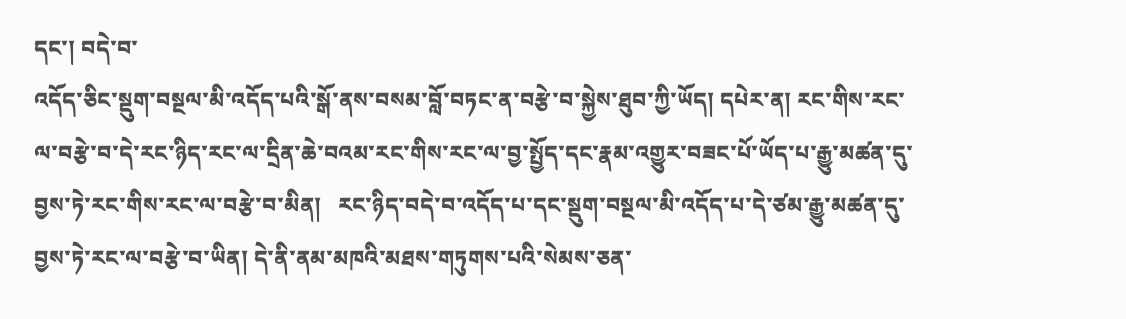དང་། བདེ་བ་
འདོད་ཅིང་སྡུག་བསྔལ་མི་འདོད་པའི་སྒོ་ནས་བསམ་བློ་བཏང་ན་བརྩེ་བ་སྐྱེས་ཐུབ་ཀྱི་ཡོད། དཔེར་ན། རང་གིས་རང་
ལ་བརྩེ་བ་དེ་རང་ཉིད་རང་ལ་དྲིན་ཆེ་བའམ་རང་གིས་རང་ལ་བྱ་སྤྱོད་དང་རྣམ་འགྱུར་བཟང་པོ་ཡོད་པ་རྒྱུ་མཚན་དུ་
བྱས་ཏེ་རང་གིས་རང་ལ་བརྩེ་བ་མིན།   རང་ཉིད་བདེ་བ་འདོད་པ་དང་སྡུག་བསྔལ་མི་འདོད་པ་དེ་ཙམ་རྒྱུ་མཚན་དུ་
བྱས་ཏེ་རང་ལ་བརྩེ་བ་ཡིན། དེ་ནི་ནམ་མཁའི་མཐས་གཏུགས་པའི་སེམས་ཅན་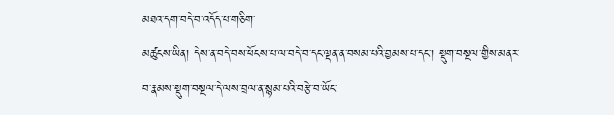མཐའ་དག་བདེ་བ་འདོད་པ་གཅིག་
མཚུངས་ཡིན། དེས་ན་བདེ་བས་ཕོངས་པ་ལ་བདེ་བ་དང་ལྡན་ན་བསམ་པའི་བྱམས་པ་དང་། སྡུག་བསྔལ་གྱིས་མནར་
བ་རྣམས་སྡུག་བསྔལ་དེ་ལས་བྲལ་ན་སྙམ་པའི་བརྩེ་བ་ཡོང་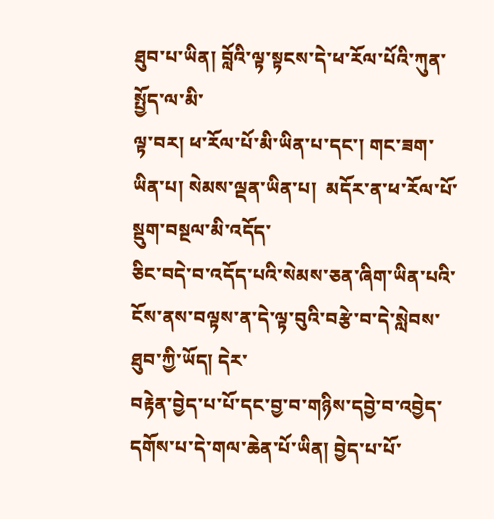ཐུབ་པ་ཡིན། བློའི་ལྟ་སྟངས་དེ་ཕ་རོལ་པོའི་ཀུན་སྤྱོད་ལ་མི་
ལྟ་བར། ཕ་རོལ་པོ་མི་ཡིན་པ་དང་། གང་ཟག་ཡིན་པ། སེམས་ལྡན་ཡིན་པ།  མདོར་ན་ཕ་རོལ་པོ་སྡུག་བསྔལ་མི་འདོད་
ཅིང་བདེ་བ་འདོད་པའི་སེམས་ཅན་ཞིག་ཡིན་པའི་ངོས་ནས་བལྟས་ན་དེ་ལྟ་བུའི་བརྩེ་བ་དེ་སླེབས་ཐུབ་ཀྱི་ཡོད། དེར་
བརྟེན་བྱེད་པ་པོ་དང་བྱ་བ་གཉིས་དབྱེ་བ་འབྱེད་དགོས་པ་དེ་གལ་ཆེན་པོ་ཡིན། བྱེད་པ་པོ་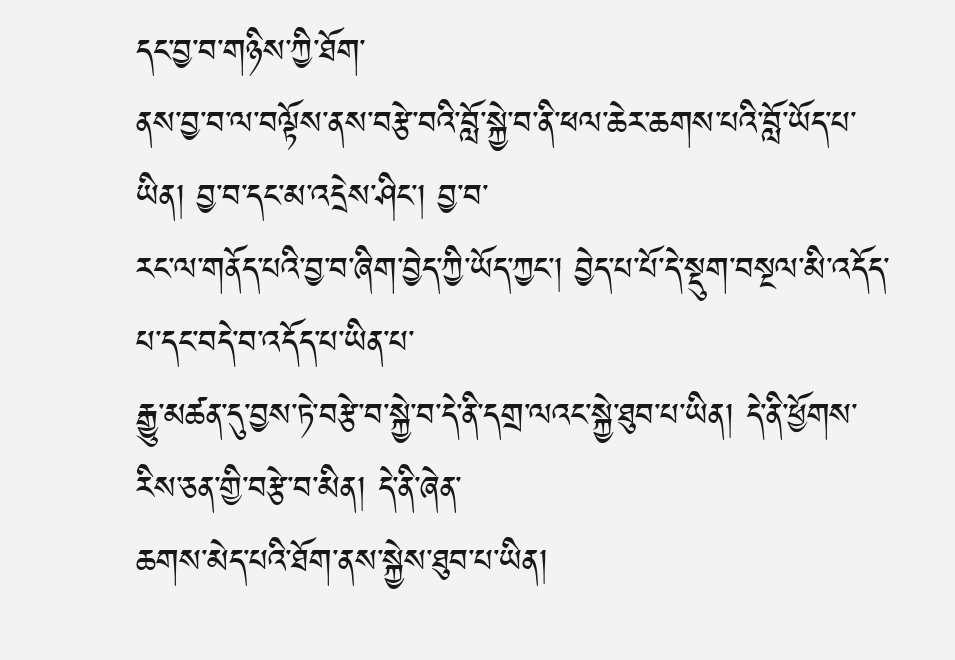དང་བྱ་བ་གཉིས་ཀྱི་ཐོག་
ནས་བྱ་བ་ལ་བལྟོས་ནས་བརྩེ་བའི་བློ་སྐྱེ་བ་ནི་ཕལ་ཆེར་ཆགས་པའི་བློ་ཡོད་པ་ཡིན། བྱ་བ་དང་མ་འདྲེས་ཤིང་། བྱ་བ་
རང་ལ་གནོད་པའི་བྱ་བ་ཞིག་བྱེད་ཀྱི་ཡོད་ཀྱང་། བྱེད་པ་པོ་དེ་སྡུག་བསྔལ་མི་འདོད་པ་དང་བདེ་བ་འདོད་པ་ཡིན་པ་
རྒྱུ་མཚན་དུ་བྱས་ཏེ་བརྩེ་བ་སྐྱེ་བ་དེ་ནི་དགྲ་ལའང་སྐྱེ་ཐུབ་པ་ཡིན། དེ་ནི་ཕྱོགས་རིས་ཅན་གྱི་བརྩེ་བ་མིན། དེ་ནི་ཞེན་
ཆགས་མེད་པའི་ཐོག་ནས་སྐྱེས་ཐུབ་པ་ཡིན།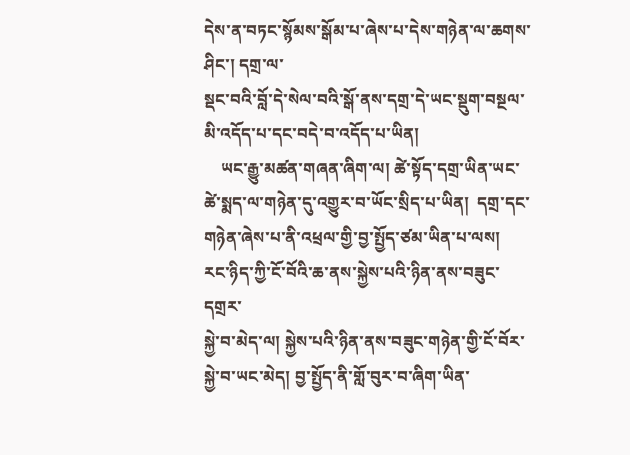དེས་ན་བཏང་སྙོམས་སྒོམ་པ་ཞེས་པ་དེས་གཉེན་ལ་ཆགས་ཤིང་། དགྲ་ལ་
སྡང་བའི་བློ་དེ་སེལ་བའི་སྒོ་ནས་དགྲ་དེ་ཡང་སྡུག་བསྔལ་མི་འདོད་པ་དང་བདེ་བ་འདོད་པ་ཡིན།
    ཡང་རྒྱུ་མཚན་གཞན་ཞིག་ལ། ཚེ་སྟོད་དགྲ་ཡིན་ཡང་ཚེ་སྨད་ལ་གཉེན་དུ་འགྱུར་བ་ཡོང་སྲིད་པ་ཡིན།  དགྲ་དང་
གཉེན་ཞེས་པ་ནི་འཕྲལ་གྱི་བྱ་སྤྱོད་ཙམ་ཡིན་པ་ལས།  རང་ཉིད་ཀྱི་ངོ་བོའི་ཆ་ནས་སྐྱེས་པའི་ཉིན་ནས་བཟུང་དགྲར་
སྐྱེ་བ་མེད་ལ། སྐྱེས་པའི་ཉིན་ནས་བཟུང་གཉེན་གྱི་ངོ་བོར་སྐྱེ་བ་ཡང་མེད། བྱ་སྤྱོད་ནི་གློ་བུར་བ་ཞིག་ཡིན་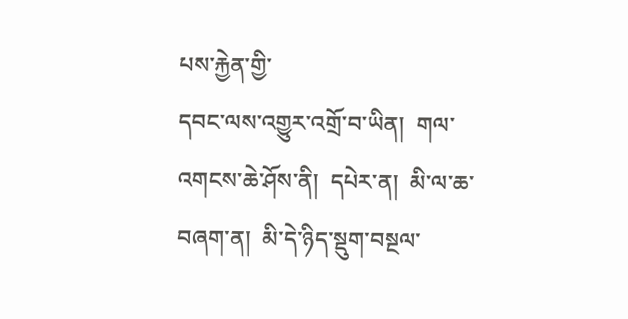པས་རྐྱེན་གྱི་
དབང་ལས་འགྱུར་འགྲོ་བ་ཡིན།  གལ་འགངས་ཆེ་ཤོས་ནི།  དཔེར་ན།  མི་ལ་ཆ་བཞག་ན།  མི་དེ་ཉིད་སྡུག་བསྔལ་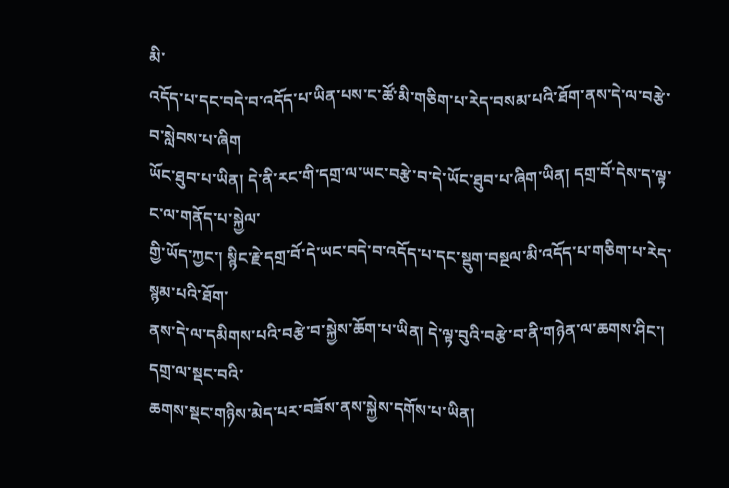མི་
འདོད་པ་དང་བདེ་བ་འདོད་པ་ཡིན་པས་ང་ཚོ་མི་གཅིག་པ་རེད་བསམ་པའི་ཐོག་ནས་དེ་ལ་བརྩེ་བ་སླེབས་པ་ཞིག
ཡོང་ཐུབ་པ་ཡིན། དེ་ནི་རང་གི་དགྲ་ལ་ཡང་བརྩེ་བ་དེ་ཡོང་ཐུབ་པ་ཞིག་ཡིན། དགྲ་བོ་དེས་ད་ལྟ་ང་ལ་གནོད་པ་སྐྱེལ་
གྱི་ཡོད་ཀྱང་། སྙིང་རྗེ་དགྲ་བོ་དེ་ཡང་བདེ་བ་འདོད་པ་དང་སྡུག་བསྔལ་མི་འདོད་པ་གཅིག་པ་རེད་སྙམ་པའི་ཐོག་
ནས་དེ་ལ་དམིགས་པའི་བརྩེ་བ་སྐྱེས་ཆོག་པ་ཡིན། དེ་ལྟ་བུའི་བརྩེ་བ་ནི་གཉེན་ལ་ཆགས་ཤིང་།   དགྲ་ལ་སྡང་བའི་
ཆགས་སྡང་གཉིས་མེད་པར་བཟོས་ནས་སྐྱེས་དགོས་པ་ཡིན།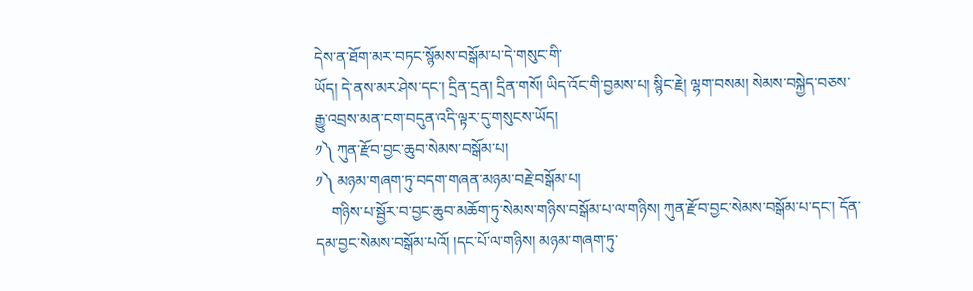དེས་ན་ཐོག་མར་བཏང་སྙོམས་བསྒོམ་པ་དེ་གསུང་གི་
ཡོད། དེ་ནས་མར་ཤེས་དང་། དྲིན་དྲན། དྲིན་གསོ། ཡིད་འོང་གི་བྱམས་པ། སྙིང་རྗེ། ལྷག་བསམ། སེམས་བསྐྱེད་བཅས་
རྒྱུ་འབྲས་མན་ངག་བདུན་འདི་ལྟར་དུ་གསུངས་ཡོད།
༡༽ ཀུན་རྫོབ་བྱང་ཆུབ་སེམས་བསྒོམ་པ།
༡༽ མཉམ་གཞག་ཏུ་བདག་གཞན་མཉམ་བརྗེ་བསྒོམ་པ།
    གཉིས་པ་སྦྱོར་བ་བྱང་ཆུབ་མཆོག་ཏུ་སེམས་གཉིས་བསྒོམ་པ་ལ་གཉིས། ཀུན་རྫོབ་བྱང་སེམས་བསྒོམ་པ་དང་། དོན་
དམ་བྱང་སེམས་བསྒོམ་པའོ། །དང་པོ་ལ་གཉིས། མཉམ་གཞག་ཏུ་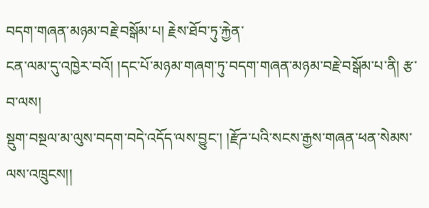བདག་གཞན་མཉམ་བརྗེ་བསྒོམ་པ། རྗེས་ཐོབ་ཏུ་རྐྱེན་
ངན་ལམ་དུ་འཁྱེར་བའོ། །དང་པོ་མཉམ་གཞག་ཏུ་བདག་གཞན་མཉམ་བརྗེ་བསྒོམ་པ་ནི། རྩ་བ་ལས།
སྡུག་བསྔལ་མ་ལུས་བདག་བདེ་འདོད་ལས་བྱུང་། །རྫོཌ་པའི་སངས་རྒྱས་གཞན་ཕན་སེམས་ལས་འཁྲུངས།།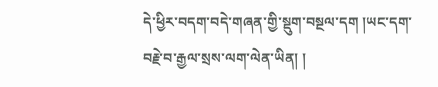དེ་ཕྱིར་བདག་བདེ་གཞན་གྱི་སྡུག་བསྔལ་དག །ཡང་དག་བརྗེ་བ་རྒྱལ་སྲས་ལག་ལེན་ཡིན། །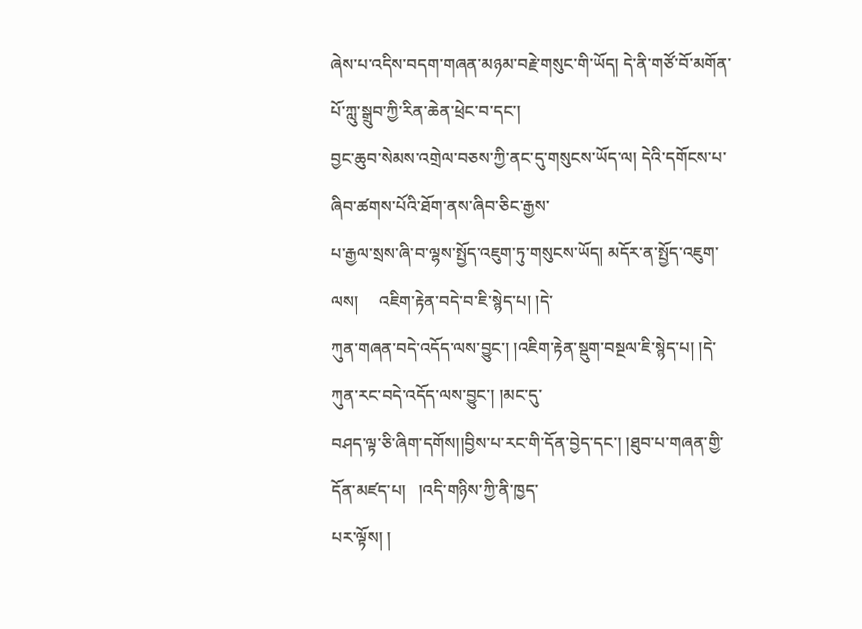ཞེས་པ་འདིས་བདག་གཞན་མཉམ་བརྗེ་གསུང་གི་ཡོད། དེ་ནི་གཙོ་བོ་མགོན་པོ་ཀླུ་སྒྲུབ་ཀྱི་རིན་ཆེན་ཕྲེང་བ་དང་།
བྱང་ཆུབ་སེམས་འགྲེལ་བཅས་ཀྱི་ནང་དུ་གསུངས་ཡོད་ལ། དེའི་དགོངས་པ་ཞིབ་ཚགས་པོའི་ཐོག་ནས་ཞིབ་ཅིང་རྒྱས་
པ་རྒྱལ་སྲས་ཞི་བ་ལྷས་སྤྱོད་འཇུག་ཏུ་གསུངས་ཡོད། མདོར་ན་སྤྱོད་འཇུག་ལས།     འཇིག་རྟེན་བདེ་བ་ཇི་སྙེད་པ། །དེ་
ཀུན་གཞན་བདེ་འདོད་ལས་བྱུང་། །འཇིག་རྟེན་སྡུག་བསྔལ་ཇི་སྙེད་པ། །དེ་ཀུན་རང་བདེ་འདོད་ལས་བྱུང་། །མང་དུ་
བཤད་ལྟ་ཅི་ཞིག་དགོས།།བྱིས་པ་རང་གི་དོན་བྱེད་དང་། །ཐུབ་པ་གཞན་གྱི་དོན་མཛད་པ།   །འདི་གཉིས་ཀྱི་ནི་ཁྱད་
པར་ལྟོས། །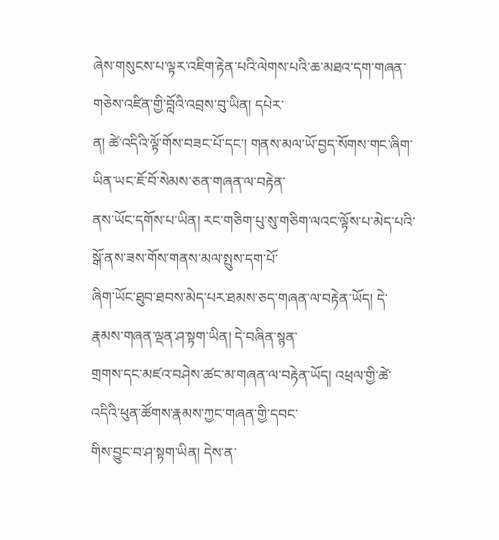ཞེས་གསུངས་པ་ལྟར་འཇིག་རྟེན་པའི་ལེགས་པའི་ཆ་མཐའ་དག་གཞན་གཅེས་འཛིན་གྱི་བློའི་འབྲས་བུ་ཡིན། དཔེར་
ན། ཚེ་འདིའི་ལྟོ་གོས་བཟང་པོ་དང་། གནས་མལ་ཡོ་བྱད་སོགས་གང་ཞིག་ཡིན་ཡང་ཇོ་བོ་སེམས་ཅན་གཞན་ལ་བརྟེན་
ནས་ཡོང་དགོས་པ་ཡིན། རང་གཅིག་པུ་སུ་གཅིག་ལའང་ལྟོས་པ་མེད་པའི་སྒོ་ནས་ཟས་གོས་གནས་མལ་སྤུས་དག་པོ་
ཞིག་ཡོང་ཐུབ་ཐབས་མེད་པར་ཐམས་ཅད་གཞན་ལ་བརྟེན་ཡོད། དེ་རྣམས་གཞན་ལྡན་ཤ་སྟག་ཡིན། དེ་བཞིན་སྙན་
གྲགས་དང་མཛའ་བཤེས་ཚང་མ་གཞན་ལ་བརྟེན་ཡོད། འཕྲལ་གྱི་ཚེ་འདིའི་ཕུན་ཚོགས་རྣམས་ཀྱང་གཞན་གྱི་དབང་
གིས་བྱུང་བ་ཤ་སྟག་ཡིན། དེས་ན་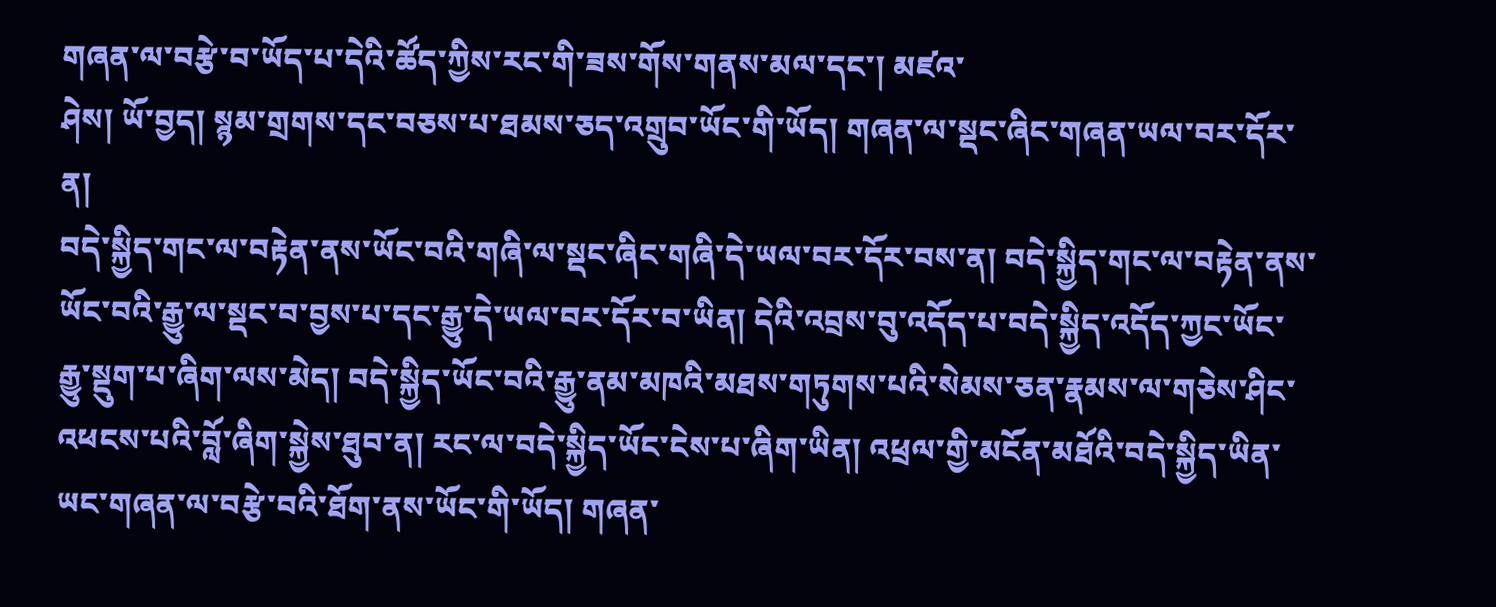གཞན་ལ་བརྩེ་བ་ཡོད་པ་དེའི་ཚོད་ཀྱིས་རང་གི་ཟས་གོས་གནས་མལ་དང་། མཛའ་
ཤེས། ཡོ་བྱད། སྙམ་གྲགས་དང་བཅས་པ་ཐམས་ཅད་འགྲུབ་ཡོང་གི་ཡོད། གཞན་ལ་སྡང་ཞིང་གཞན་ཡལ་བར་དོར་ན།
བདེ་སྐྱིད་གང་ལ་བརྟེན་ནས་ཡོང་བའི་གཞི་ལ་སྡང་ཞིང་གཞི་དེ་ཡལ་བར་དོར་བས་ན། བདེ་སྐྱིད་གང་ལ་བརྟེན་ནས་
ཡོང་བའི་རྒྱུ་ལ་སྡང་བ་བྱས་པ་དང་རྒྱུ་དེ་ཡལ་བར་དོར་བ་ཡིན། དེའི་འབྲས་བུ་འདོད་པ་བདེ་སྐྱིད་འདོད་ཀྱང་ཡོང་
རྒྱུ་སྡུག་པ་ཞིག་ལས་མེད། བདེ་སྐྱིད་ཡོང་བའི་རྒྱུ་ནམ་མཁའི་མཐས་གཏུགས་པའི་སེམས་ཅན་རྣམས་ལ་གཅེས་ཤིང་
འཕངས་པའི་བློ་ཞིག་སྐྱེས་ཐུབ་ན། རང་ལ་བདེ་སྐྱིད་ཡོང་ངེས་པ་ཞིག་ཡིན། འཕྲལ་གྱི་མངོན་མཐོའི་བདེ་སྐྱིད་ཡིན་
ཡང་གཞན་ལ་བརྩེ་བའི་ཐོག་ནས་ཡོང་གི་ཡོད། གཞན་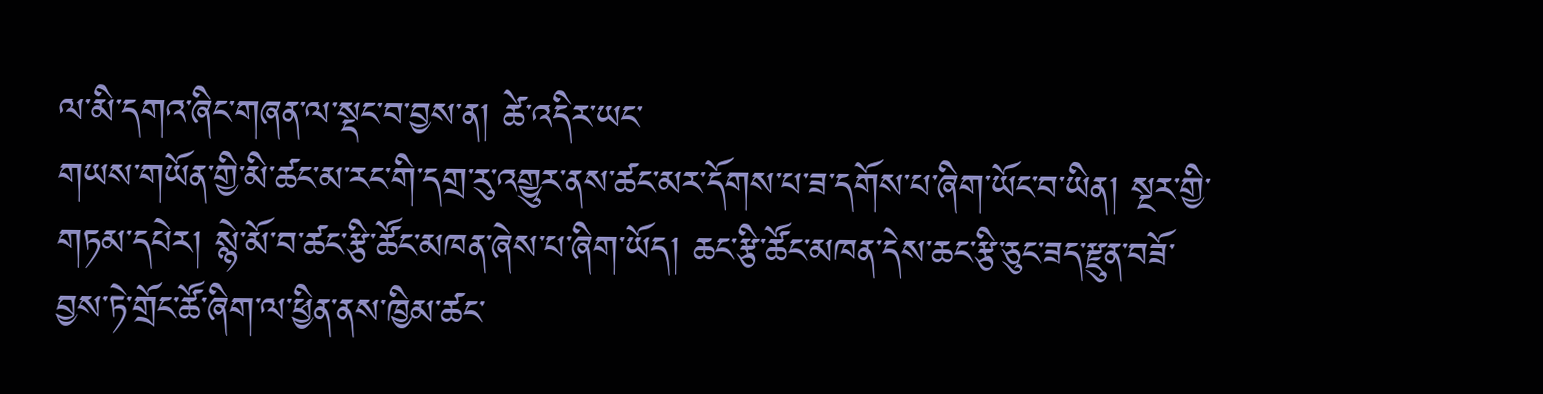ལ་མི་དགའ་ཞིང་གཞན་ལ་སྡང་བ་བྱས་ན། ཚེ་འདིར་ཡང་
གཡས་གཡོན་གྱི་མི་ཚང་མ་རང་གི་དགྲ་རུ་འགྱུར་ནས་ཚང་མར་དོགས་པ་ཟ་དགོས་པ་ཞིག་ཡོང་བ་ཡིན། སྔར་གྱི་
གཏམ་དཔེར། སྙེ་མོ་བ་ཚང་རྩི་ཚོང་མཁན་ཞེས་པ་ཞིག་ཡོད། ཆང་རྩི་ཚོང་མཁན་དེས་ཆང་རྩི་ཅུང་ཟད་རྫུན་བཟོ་
བྱས་ཏེ་གྲོང་ཚོ་ཞིག་ལ་ཕྱིན་ནས་ཁྱིམ་ཚང་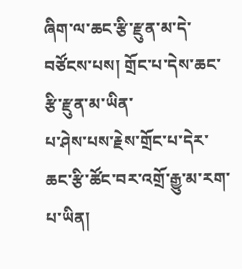ཞིག་ལ་ཆང་རྩི་རྫུན་མ་དེ་བཙོངས་པས། གྲོང་པ་དེས་ཆང་རྩི་རྫུན་མ་ཡིན་
པ་ཤེས་པས་རྗེས་གྲོང་པ་དེར་ཆང་རྩི་ཚོང་བར་འགྲོ་རྒྱུ་མ་རག་པ་ཡིན།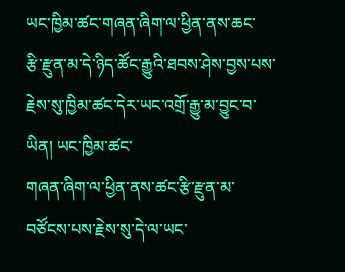ཡང་ཁྱིམ་ཚང་གཞན་ཞིག་ལ་ཕྱིན་ནས་ཆང་
རྩི་རྫུན་མ་དེ་ཉིད་ཚོང་རྒྱུའི་ཐབས་ཤེས་བྱས་པས་རྗེས་སུ་ཁྱིམ་ཚང་དེར་ཡང་འགྲོ་རྒྱུ་མ་བྱུང་བ་ཡིན། ཡང་ཁྱིམ་ཚང་
གཞན་ཞིག་ལ་ཕྱིན་ནས་ཚང་རྩི་རྫུན་མ་བཙོངས་པས་རྗེས་སུ་དེ་ལ་ཡང་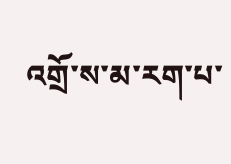འགྲོ་ས་མ་རག་པ་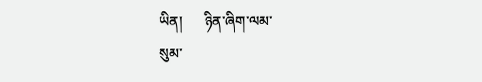ཡིན།      ཉིན་ཞིག་ལམ་
སུམ་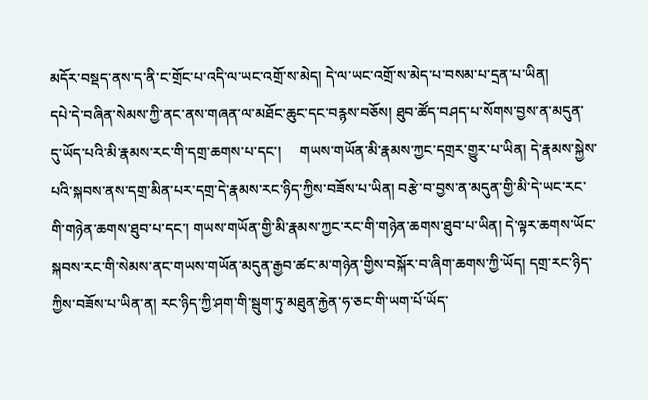མདོར་བསྡད་ནས་ད་ནི་ང་གྲོང་པ་འདི་ལ་ཡང་འགྲོ་ས་མེད། དེ་ལ་ཡང་འགྲོ་ས་མེད་པ་བསམ་པ་དྲན་པ་ཡིན།
དཔེ་དེ་བཞིན་སེམས་ཀྱི་ནང་ནས་གཞན་ལ་མཐོང་ཆུང་དང་བརྙས་བཅོས། ཐུབ་ཚོད་བཤད་པ་སོགས་བྱས་ན་མདུན་
དུ་ཡོད་པའི་མི་རྣམས་རང་གི་དགྲ་ཆགས་པ་དང་།     གཡས་གཡོན་མི་རྣམས་ཀྱང་དགྲར་གྱུར་པ་ཡིན། དེ་རྣམས་སྐྱེས་
པའི་སྐབས་ནས་དགྲ་མིན་པར་དགྲ་དེ་རྣམས་རང་ཉིད་ཀྱིས་བཟོས་པ་ཡིན། བརྩེ་བ་བྱས་ན་མདུན་གྱི་མི་དེ་ཡང་རང་
གི་གཉེན་ཆགས་ཐུབ་པ་དང་། གཡས་གཡོན་གྱི་མི་རྣམས་ཀྱང་རང་གི་གཉེན་ཆགས་ཐུབ་པ་ཡིན། དེ་ལྟར་ཆགས་ཡོང་
སྐབས་རང་གི་སེམས་ནང་གཡས་གཡོན་མདུན་རྒྱབ་ཚང་མ་གཉེན་གྱིས་བསྐོར་བ་ཞིག་ཆགས་ཀྱི་ཡོད། དགྲ་རང་ཉིད་
ཀྱིས་བཟོས་པ་ཡིན་ན། རང་ཉིད་ཀྱི་ཤག་གི་སྦུག་ཏུ་མཐུན་རྐྱེན་ཧ་ཅང་གི་ཡག་པོ་ཡོད་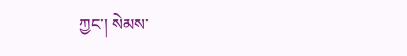ཀྱང་། སེམས་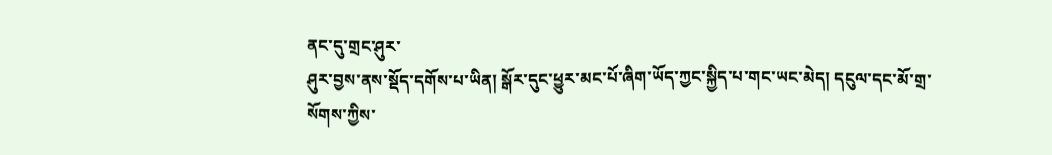ནང་དུ་གྲང་ཤུར་
ཤུར་བྱས་ནས་སྡོད་དགོས་པ་ཡིན། སྒོར་དུང་ཕྱུར་མང་པོ་ཞིག་ཡོད་ཀྱང་སྐྱིད་པ་གང་ཡང་མེད། དངུལ་དང་མོ་གྲ་
སོགས་ཀྱིས་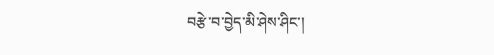བརྩེ་བ་བྱེད་མི་ཤེས་ཤིང་།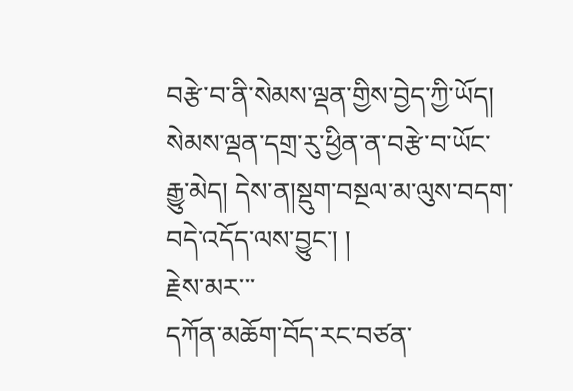བརྩེ་བ་ནི་སེམས་ལྡན་གྱིས་བྱེད་ཀྱི་ཡོད། སེམས་ལྡན་དགྲ་རུ་ཕྱིན་ན་བརྩེ་བ་ཡོང་
རྒྱུ་མེད། དེས་ན།སྡུག་བསྔལ་མ་ལུས་བདག་བདེ་འདོད་ལས་བྱུང་། །                                                  རྗེས་མར་་་
དཀོན་མཆོག་བོད་རང་བཙན་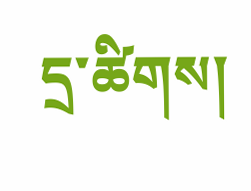དྲ་ཚིགས།